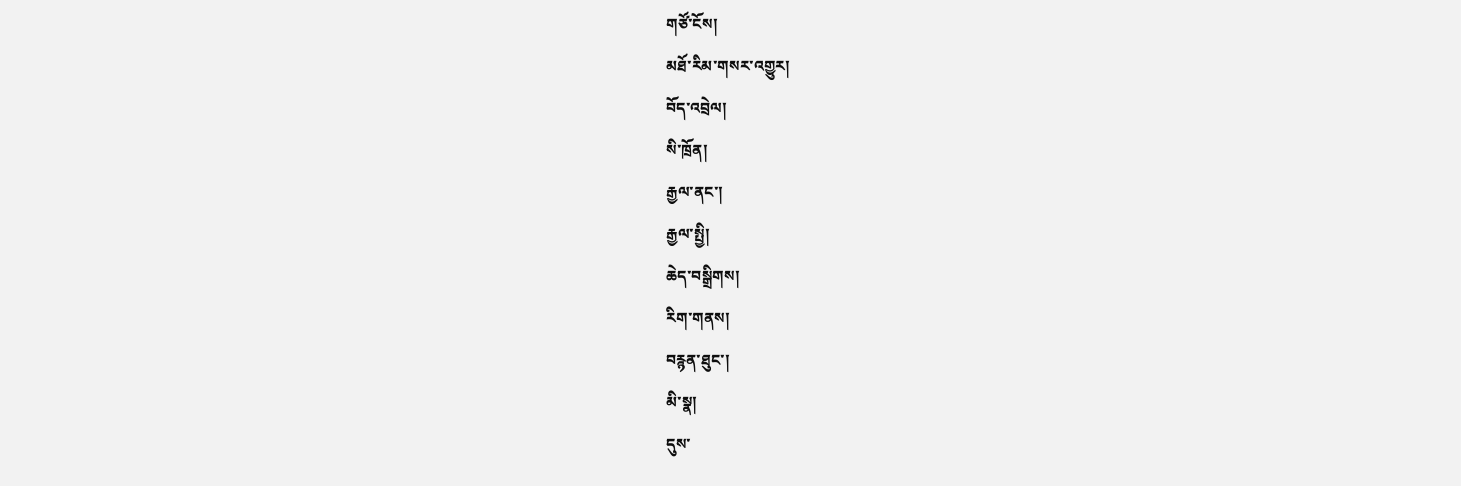གཙོ་ངོས།
མཐོ་རིམ་གསར་འགྱུར།
བོད་འབྲེལ།
སི་ཁྲོན།
རྒྱལ་ནང་།
རྒྱལ་སྤྱི།
ཆེད་བསྒྲིགས།
རིག་གནས།
བརྙན་ཐུང་།
མི་སྣ།
དུས་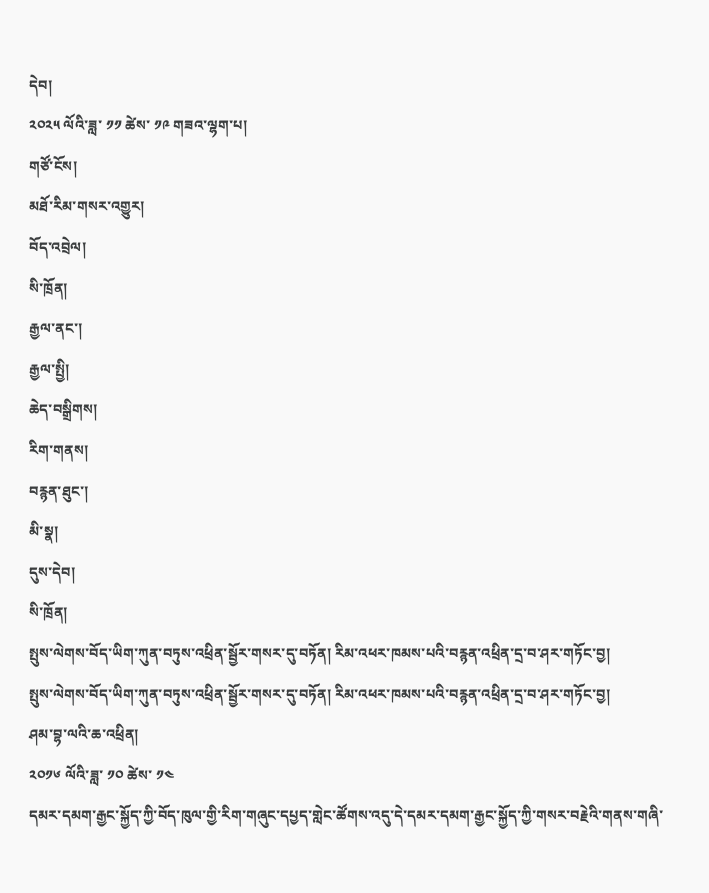དེབ།
༢༠༢༥ ལོའི་ཟླ་ ༡༡ ཚེས་ ༡༩ གཟའ་ལྷག་པ།
གཙོ་ངོས།
མཐོ་རིམ་གསར་འགྱུར།
བོད་འབྲེལ།
སི་ཁྲོན།
རྒྱལ་ནང་།
རྒྱལ་སྤྱི།
ཆེད་བསྒྲིགས།
རིག་གནས།
བརྙན་ཐུང་།
མི་སྣ།
དུས་དེབ།
སི་ཁྲོན།
སྤུས་ལེགས་བོད་ཡིག་ཀུན་བཏུས་འཕྲིན་སྦྱོར་གསར་དུ་བཏོན། རིམ་འཕར་ཁམས་པའི་བརྙན་འཕྲིན་དྲ་བ་ཤར་གཏོང་བྱ།
སྤུས་ལེགས་བོད་ཡིག་ཀུན་བཏུས་འཕྲིན་སྦྱོར་གསར་དུ་བཏོན། རིམ་འཕར་ཁམས་པའི་བརྙན་འཕྲིན་དྲ་བ་ཤར་གཏོང་བྱ།
ཤམ་བྷ་ལའི་ཆ་འཕྲིན།
༢༠༡༦ ལོའི་ཟླ་ ༡༠ ཚེས་ ༡༤
དམར་དམག་རྒྱང་སྐྱོད་ཀྱི་བོད་ཁུལ་གྱི་རིག་གཞུང་དཔྱད་གླེང་ཚོགས་འདུ་དེ་དམར་དམག་རྒྱང་སྐྱོད་ཀྱི་གསར་བརྗེའི་གནས་གཞི་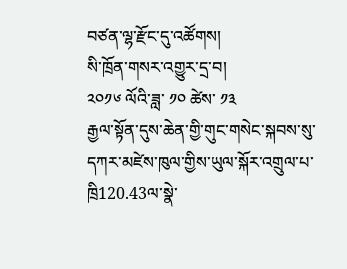བཙན་ལྷ་རྫོང་དུ་འཚོགས།
སི་ཁྲོན་གསར་འགྱུར་དྲ་བ།
༢༠༡༦ ལོའི་ཟླ་ ༡༠ ཚེས་ ༡༣
རྒྱལ་སྟོན་དུས་ཆེན་གྱི་གུང་གསེང་སྐབས་སུ་དཀར་མཛེས་ཁུལ་གྱིས་ཡུལ་སྐོར་འགྲུལ་པ་ཁྲི120.43ལ་སྣེ་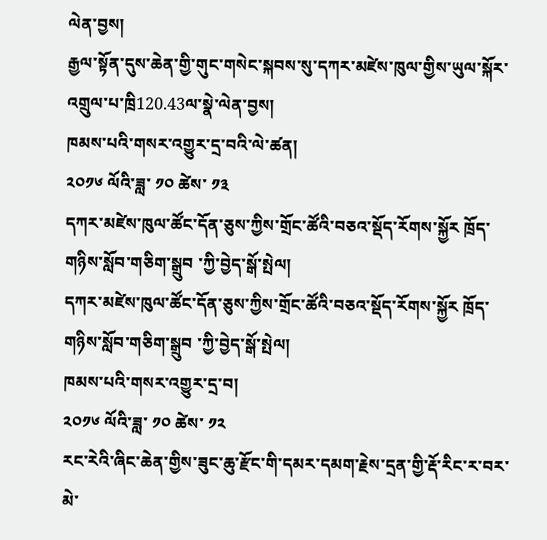ལེན་བྱས།
རྒྱལ་སྟོན་དུས་ཆེན་གྱི་གུང་གསེང་སྐབས་སུ་དཀར་མཛེས་ཁུལ་གྱིས་ཡུལ་སྐོར་འགྲུལ་པ་ཁྲི120.43ལ་སྣེ་ལེན་བྱས།
ཁམས་པའི་གསར་འགྱུར་དྲ་བའི་ལེ་ཚན།
༢༠༡༦ ལོའི་ཟླ་ ༡༠ ཚེས་ ༡༣
དཀར་མཛེས་ཁུལ་ཚོང་དོན་ཅུས་ཀྱིས་གྲོང་ཚོའི་བཅའ་སྡོད་རོགས་སྐྱོར ཁྲོད་གཉིས་སློབ་གཅིག་སྒྲུབ ་ཀྱི་བྱེད་སྒོ་སྤེལ།
དཀར་མཛེས་ཁུལ་ཚོང་དོན་ཅུས་ཀྱིས་གྲོང་ཚོའི་བཅའ་སྡོད་རོགས་སྐྱོར ཁྲོད་གཉིས་སློབ་གཅིག་སྒྲུབ ་ཀྱི་བྱེད་སྒོ་སྤེལ།
ཁམས་པའི་གསར་འགྱུར་དྲ་བ།
༢༠༡༦ ལོའི་ཟླ་ ༡༠ ཚེས་ ༡༢
རང་རེའི་ཞིང་ཆེན་གྱིས་ཟུང་ཆུ་རྫོང་གི་དམར་དམག་རྗེས་དྲན་གྱི་རྡོ་རིང་ར་བར་མེ་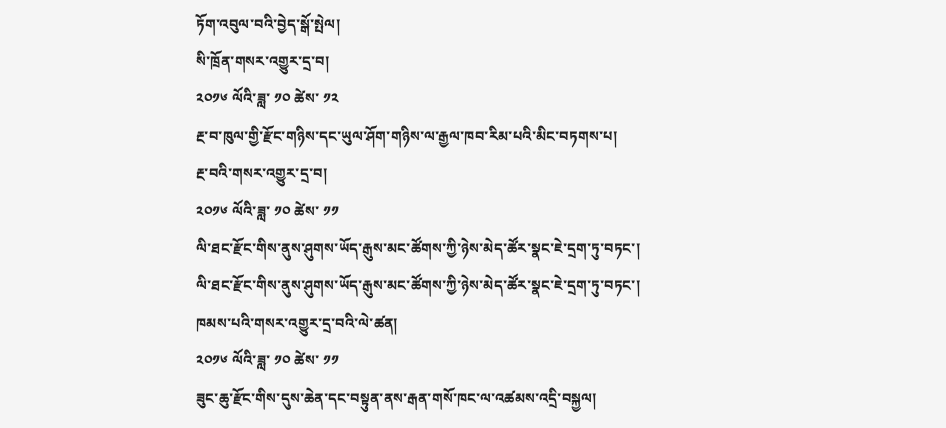ཏོག་འབུལ་བའི་བྱེད་སྒོ་སྤེལ།
སི་ཁྲོན་གསར་འགྱུར་དྲ་བ།
༢༠༡༦ ལོའི་ཟླ་ ༡༠ ཚེས་ ༡༢
རྔ་བ་ཁུལ་གྱི་རྫོང་གཉིས་དང་ཡུལ་ཤོག་གཉིས་ལ་རྒྱལ་ཁབ་རིམ་པའི་མིང་བཏགས་པ།
རྔ་བའི་གསར་འགྱུར་དྲ་བ།
༢༠༡༦ ལོའི་ཟླ་ ༡༠ ཚེས་ ༡༡
ལི་ཐང་རྫོང་གིས་ནུས་ཤུགས་ཡོད་རྒུས་མང་ཚོགས་ཀྱི་ཉེས་མེད་ཚོར་སྣང་ཇེ་དྲག་ཏུ་བཏང་།
ལི་ཐང་རྫོང་གིས་ནུས་ཤུགས་ཡོད་རྒུས་མང་ཚོགས་ཀྱི་ཉེས་མེད་ཚོར་སྣང་ཇེ་དྲག་ཏུ་བཏང་།
ཁམས་པའི་གསར་འགྱུར་དྲ་བའི་ལེ་ཚན།
༢༠༡༦ ལོའི་ཟླ་ ༡༠ ཚེས་ ༡༡
ཟུང་ཆུ་རྫོང་གིས་དུས་ཆེན་དང་བསྟུན་ནས་རྒན་གསོ་ཁང་ལ་འཚམས་འདྲི་བསྐྱལ།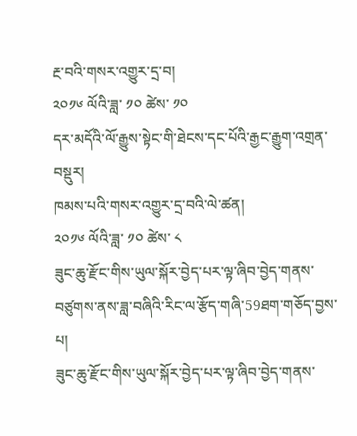རྔ་བའི་གསར་འགྱུར་དྲ་བ།
༢༠༡༦ ལོའི་ཟླ་ ༡༠ ཚེས་ ༡༠
དར་མདོའི་ལོ་རྒྱུས་སྟེང་གི་ཐེངས་དང་པོའི་རྒྱང་རྒྱུག་འགྲན་བསྡུར།
ཁམས་པའི་གསར་འགྱུར་དྲ་བའི་ལེ་ཚན།
༢༠༡༦ ལོའི་ཟླ་ ༡༠ ཚེས་ ༨
ཟུང་ཆུ་རྫོང་གིས་ཡུལ་སྐོར་བྱེད་པར་ལྟ་ཞིབ་བྱེད་གནས་བཙུགས་ནས་ཟླ་བཞིའི་རིང་ལ་རྩོད་གཞི་59ཐག་གཅོད་བྱས་པ།
ཟུང་ཆུ་རྫོང་གིས་ཡུལ་སྐོར་བྱེད་པར་ལྟ་ཞིབ་བྱེད་གནས་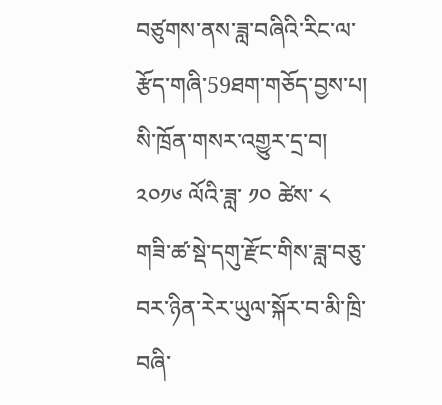བཙུགས་ནས་ཟླ་བཞིའི་རིང་ལ་རྩོད་གཞི་59ཐག་གཅོད་བྱས་པ།
སི་ཁྲོན་གསར་འགྱུར་དྲ་བ།
༢༠༡༦ ལོའི་ཟླ་ ༡༠ ཚེས་ ༨
གཟི་ཚ་སྡེ་དགུ་རྫོང་གིས་ཟླ་བཅུ་བར་ཉིན་རེར་ཡུལ་སྐོར་བ་མི་ཁྲི་བཞི་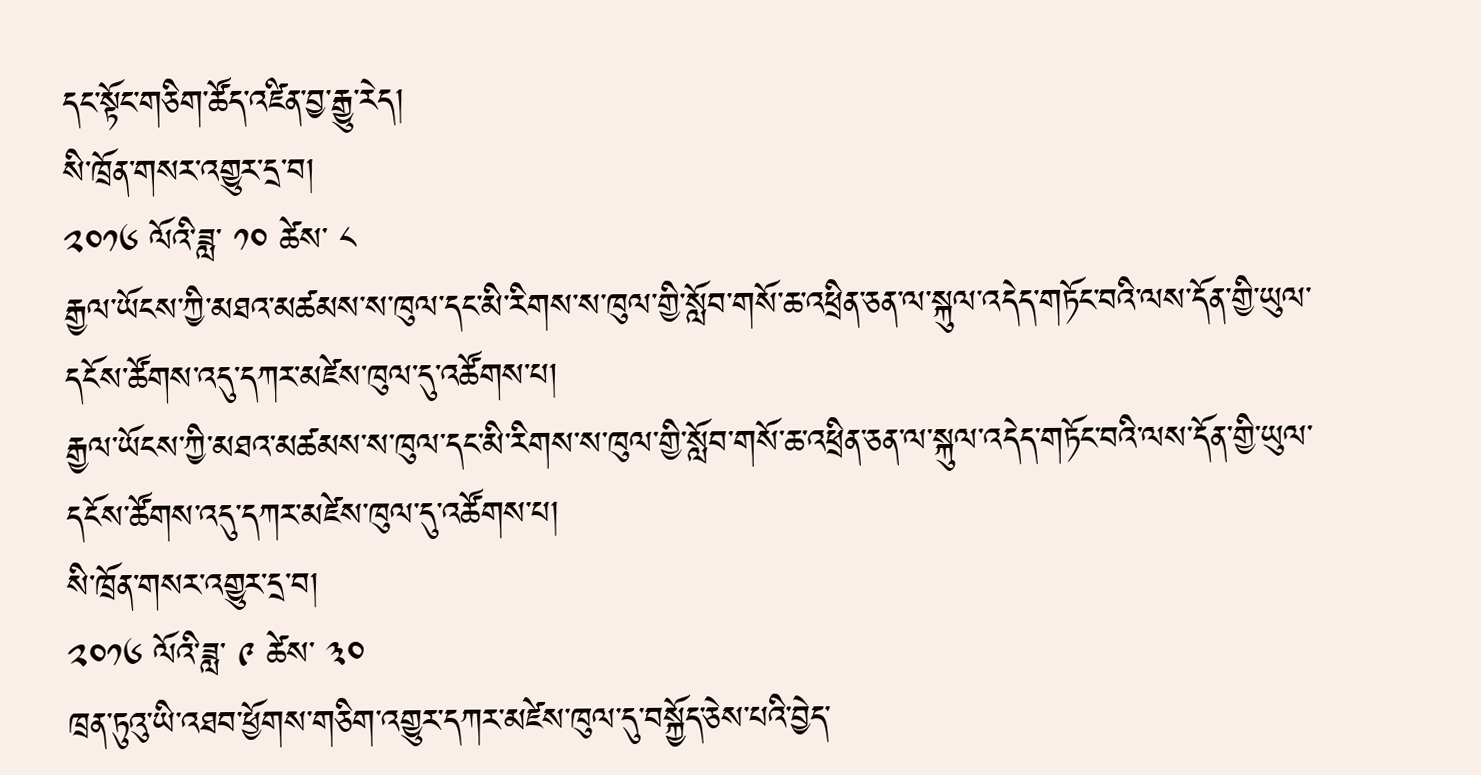དང་སྟོང་གཅིག་ཚོད་འཛིན་བྱ་རྒྱུ་རེད།
སི་ཁྲོན་གསར་འགྱུར་དྲ་བ།
༢༠༡༦ ལོའི་ཟླ་ ༡༠ ཚེས་ ༨
རྒྱལ་ཡོངས་ཀྱི་མཐའ་མཚམས་ས་ཁུལ་དང་མི་རིགས་ས་ཁུལ་གྱི་སློབ་གསོ་ཆ་འཕྲིན་ཅན་ལ་སྐུལ་འདེད་གཏོང་བའི་ལས་དོན་གྱི་ཡུལ་དངོས་ཚོགས་འདུ་དཀར་མཛེས་ཁུལ་དུ་འཚོགས་པ།
རྒྱལ་ཡོངས་ཀྱི་མཐའ་མཚམས་ས་ཁུལ་དང་མི་རིགས་ས་ཁུལ་གྱི་སློབ་གསོ་ཆ་འཕྲིན་ཅན་ལ་སྐུལ་འདེད་གཏོང་བའི་ལས་དོན་གྱི་ཡུལ་དངོས་ཚོགས་འདུ་དཀར་མཛེས་ཁུལ་དུ་འཚོགས་པ།
སི་ཁྲོན་གསར་འགྱུར་དྲ་བ།
༢༠༡༦ ལོའི་ཟླ་ ༩ ཚེས་ ༣༠
ཁྲན་ཏུའུ་ཡི་འཐབ་ཕྱོགས་གཅིག་འགྱུར་དཀར་མཛེས་ཁུལ་དུ་བསྐྱོད་ཅེས་པའི་བྱེད་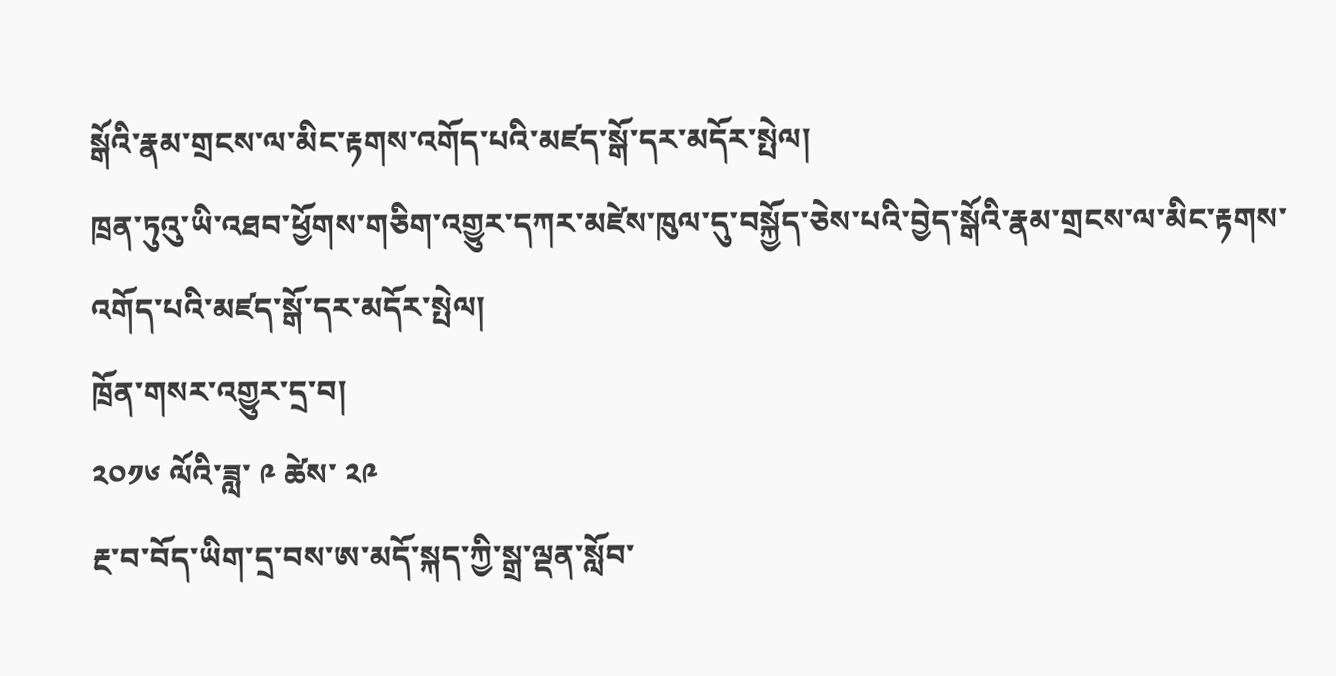སྒོའི་རྣམ་གྲངས་ལ་མིང་རྟགས་འགོད་པའི་མཛད་སྒོ་དར་མདོར་སྤེལ།
ཁྲན་ཏུའུ་ཡི་འཐབ་ཕྱོགས་གཅིག་འགྱུར་དཀར་མཛེས་ཁུལ་དུ་བསྐྱོད་ཅེས་པའི་བྱེད་སྒོའི་རྣམ་གྲངས་ལ་མིང་རྟགས་འགོད་པའི་མཛད་སྒོ་དར་མདོར་སྤེལ།
ཁྲོན་གསར་འགྱུར་དྲ་བ།
༢༠༡༦ ལོའི་ཟླ་ ༩ ཚེས་ ༢༩
རྔ་བ་བོད་ཡིག་དྲ་བས་ཨ་མདོ་སྐད་ཀྱི་སྒྲ་ལྡན་སློབ་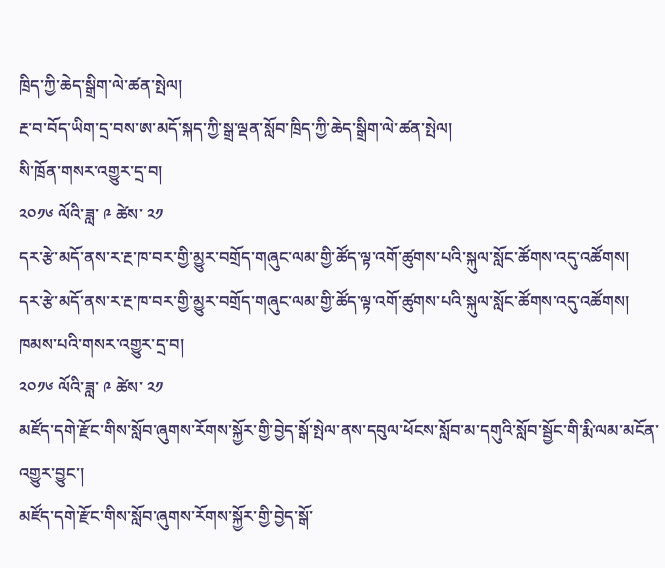ཁྲིད་ཀྱི་ཆེད་སྒྲིག་ལེ་ཚན་སྤེལ།
རྔ་བ་བོད་ཡིག་དྲ་བས་ཨ་མདོ་སྐད་ཀྱི་སྒྲ་ལྡན་སློབ་ཁྲིད་ཀྱི་ཆེད་སྒྲིག་ལེ་ཚན་སྤེལ།
སི་ཁྲོན་གསར་འགྱུར་དྲ་བ།
༢༠༡༦ ལོའི་ཟླ་ ༩ ཚེས་ ༢༡
དར་རྩེ་མདོ་ནས་ར་རྔ་ཁ་བར་གྱི་མྱུར་བགྲོད་གཞུང་ལམ་གྱི་ཚོད་ལྟ་འགོ་ཚུགས་པའི་སྐུལ་སློང་ཚོགས་འདུ་འཚོགས།
དར་རྩེ་མདོ་ནས་ར་རྔ་ཁ་བར་གྱི་མྱུར་བགྲོད་གཞུང་ལམ་གྱི་ཚོད་ལྟ་འགོ་ཚུགས་པའི་སྐུལ་སློང་ཚོགས་འདུ་འཚོགས།
ཁམས་པའི་གསར་འགྱུར་དྲ་བ།
༢༠༡༦ ལོའི་ཟླ་ ༩ ཚེས་ ༢༡
མཛོད་དགེ་རྫོང་གིས་སློབ་ཞུགས་རོགས་སྐྱོར་གྱི་བྱེད་སྒོ་སྤེལ་ནས་དབུལ་ཕོངས་སློབ་མ་དགུའི་སློབ་སྦྱོང་གི་རྨི་ལམ་མངོན་འགྱུར་བྱུང་།
མཛོད་དགེ་རྫོང་གིས་སློབ་ཞུགས་རོགས་སྐྱོར་གྱི་བྱེད་སྒོ་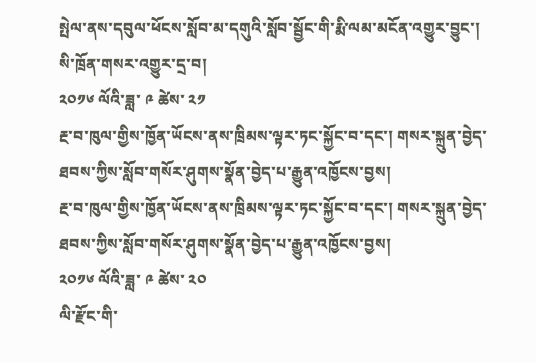སྤེལ་ནས་དབུལ་ཕོངས་སློབ་མ་དགུའི་སློབ་སྦྱོང་གི་རྨི་ལམ་མངོན་འགྱུར་བྱུང་།
སི་ཁྲོན་གསར་འགྱུར་དྲ་བ།
༢༠༡༦ ལོའི་ཟླ་ ༩ ཚེས་ ༢༡
རྔ་བ་ཁུལ་གྱིས་ཁྱོན་ཡོངས་ནས་ཁྲིམས་ལྟར་ཏང་སྐྱོང་བ་དང་། གསར་སྐྲུན་བྱེད་ཐབས་ཀྱིས་སློབ་གསོར་ཤུགས་སྣོན་བྱེད་པ་རྒྱུན་འཁྱོངས་བྱས།
རྔ་བ་ཁུལ་གྱིས་ཁྱོན་ཡོངས་ནས་ཁྲིམས་ལྟར་ཏང་སྐྱོང་བ་དང་། གསར་སྐྲུན་བྱེད་ཐབས་ཀྱིས་སློབ་གསོར་ཤུགས་སྣོན་བྱེད་པ་རྒྱུན་འཁྱོངས་བྱས།
༢༠༡༦ ལོའི་ཟླ་ ༩ ཚེས་ ༢༠
ལི་རྫོང་གི་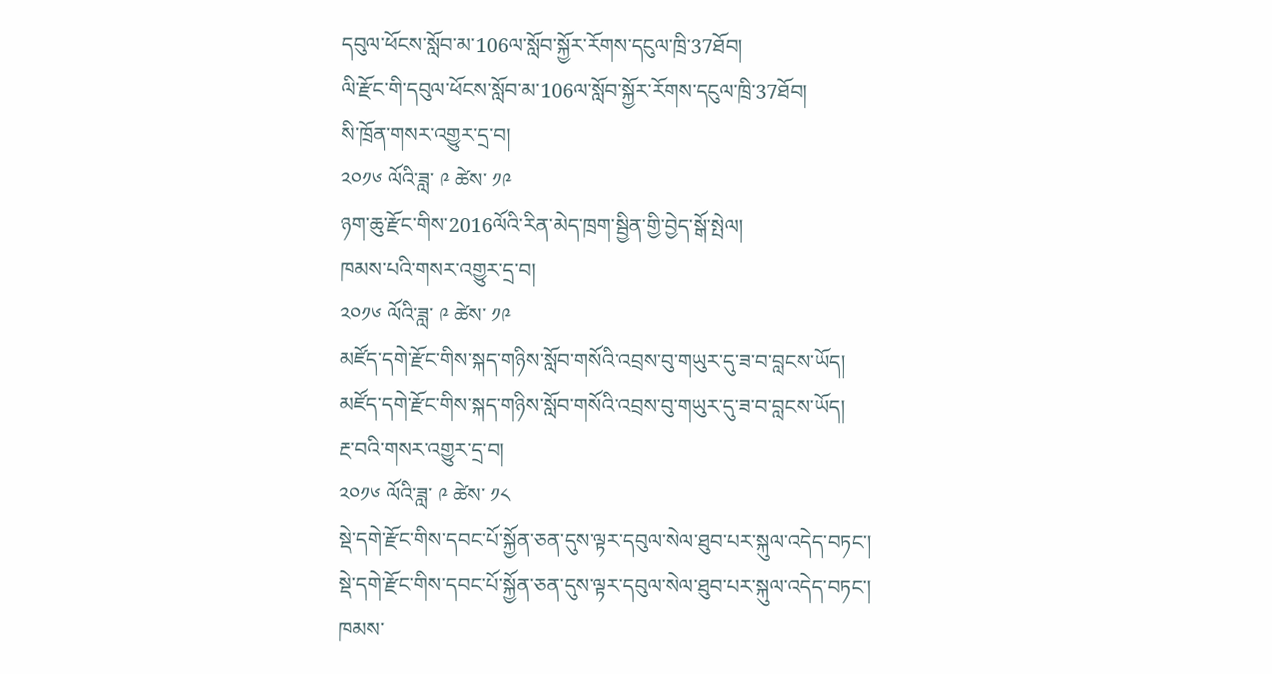དབུལ་ཕོངས་སློབ་མ་106ལ་སློབ་སྐྱོར་རོགས་དངུལ་ཁྲི་37ཐོབ།
ལི་རྫོང་གི་དབུལ་ཕོངས་སློབ་མ་106ལ་སློབ་སྐྱོར་རོགས་དངུལ་ཁྲི་37ཐོབ།
སི་ཁྲོན་གསར་འགྱུར་དྲ་བ།
༢༠༡༦ ལོའི་ཟླ་ ༩ ཚེས་ ༡༩
ཉག་ཆུ་རྫོང་གིས་2016ལོའི་རིན་མེད་ཁྲག་སྦྱིན་གྱི་བྱེད་སྒོ་སྤེལ།
ཁམས་པའི་གསར་འགྱུར་དྲ་བ།
༢༠༡༦ ལོའི་ཟླ་ ༩ ཚེས་ ༡༩
མཛོད་དགེ་རྫོང་གིས་སྐད་གཉིས་སློབ་གསོའི་འབྲས་བུ་གཡུར་དུ་ཟ་བ་བླངས་ཡོད།
མཛོད་དགེ་རྫོང་གིས་སྐད་གཉིས་སློབ་གསོའི་འབྲས་བུ་གཡུར་དུ་ཟ་བ་བླངས་ཡོད།
རྔ་བའི་གསར་འགྱུར་དྲ་བ།
༢༠༡༦ ལོའི་ཟླ་ ༩ ཚེས་ ༡༨
སྡེ་དགེ་རྫོང་གིས་དབང་པོ་སྐྱོན་ཅན་དུས་ལྟར་དབུལ་སེལ་ཐུབ་པར་སྐུལ་འདེད་བཏང་།
སྡེ་དགེ་རྫོང་གིས་དབང་པོ་སྐྱོན་ཅན་དུས་ལྟར་དབུལ་སེལ་ཐུབ་པར་སྐུལ་འདེད་བཏང་།
ཁམས་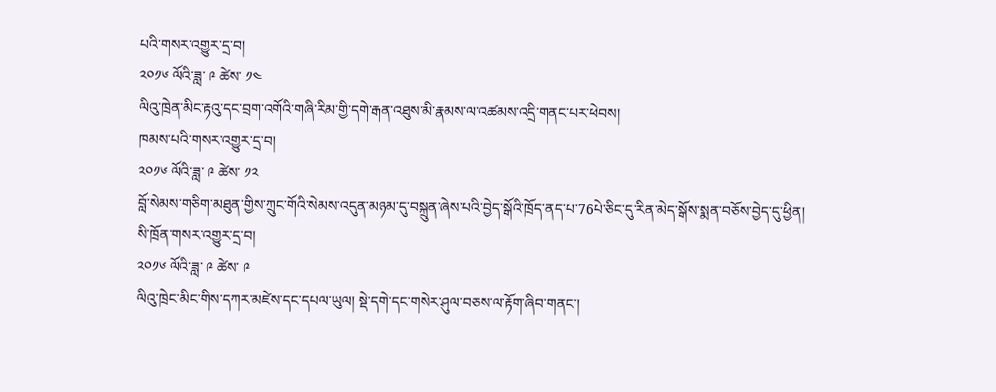པའི་གསར་འགྱུར་དྲ་བ།
༢༠༡༦ ལོའི་ཟླ་ ༩ ཚེས་ ༡༤
ལིའུ་ཁྲེན་མིང་རྟའུ་དང་བྲག་འགོའི་གཞི་རིམ་གྱི་དགེ་རྒན་འཐུས་མི་རྣམས་ལ་འཚམས་འདྲི་གནང་པར་ཕེབས།
ཁམས་པའི་གསར་འགྱུར་དྲ་བ།
༢༠༡༦ ལོའི་ཟླ་ ༩ ཚེས་ ༡༢
བློ་སེམས་གཅིག་མཐུན་གྱིས་ཀྲུང་གོའི་སེམས་འདུན་མཉམ་དུ་བསྐྲུན་ཞེས་པའི་བྱེད་སྒོའི་ཁྲོད་ནད་པ་76པེ་ཅིང་དུ་རིན་མེད་སྒོས་སྨན་བཅོས་བྱེད་དུ་ཕྱིན།
སི་ཁྲོན་གསར་འགྱུར་དྲ་བ།
༢༠༡༦ ལོའི་ཟླ་ ༩ ཚེས་ ༩
ལིའུ་ཁྲེང་མིང་གིས་དཀར་མཛེས་དང་དཔལ་ཡུལ། སྡེ་དགེ་དང་གསེར་ཤུལ་བཅས་ལ་རྟོག་ཞིབ་གནང་།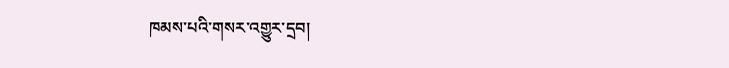ཁམས་པའི་གསར་འགྱུར་དྲབ།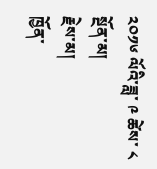༢༠༡༦ ལོའི་ཟླ་ ༩ ཚེས་ ༨
སྔོན་མ།
རྗེས་མ།
ཁྱོན་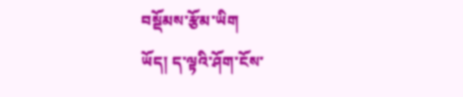བསྡོམས་རྩོམ་ཡིག
ཡོད། ད་ལྟའི་ཤོག་ངོས་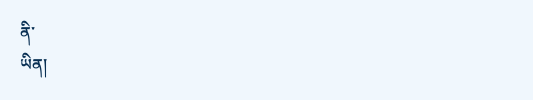ནི་
ཡིན།